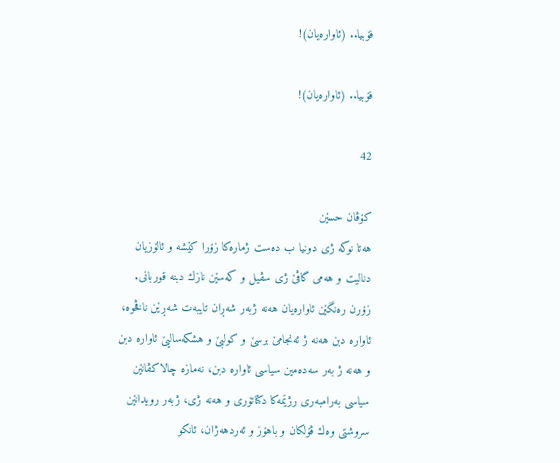فۆبیا.. (ئاواره‌یان)!

فۆبیا.. (ئاواره‌یان)!

42

كۆڤان حسێن
هه‌تا نوكه‌ ژى دونیا ب ده‌ست ژماره‌كا زۆرا كێشه‌ و ئالۆزیان دنالیت و هه‌مى گاڤێ ژى سڤیل و كه‌سێن نازك دبنه‌ قوربانى. زۆرن ره‌نگێن ئاواره‌یان هه‌نه‌ ژبه‌ر شه‌ڕان تایبه‌ت شه‌ڕێن ناڤخوه‌، ئاواره‌ دبن هه‌نه‌ ژ ئه‌نجامێ برسێ و كولبێ و هشكه‌سالیێ ئاواره‌ دبن و هه‌نه‌ ژ به‌ر سه‌ده‌مین سیاسى ئاواره‌ دبن، نه‌مازه‌ چالاكڤانێن سیاسى به‌رامبه‌رى رژێمه‌كا دكتاتۆرى و هه‌نه‌ ژى، ژبه‌ر رویدانێن سروشتى وه‌ك ڤۆلكان و باهۆز و ئه‌ردهه‌ژان، ئانكو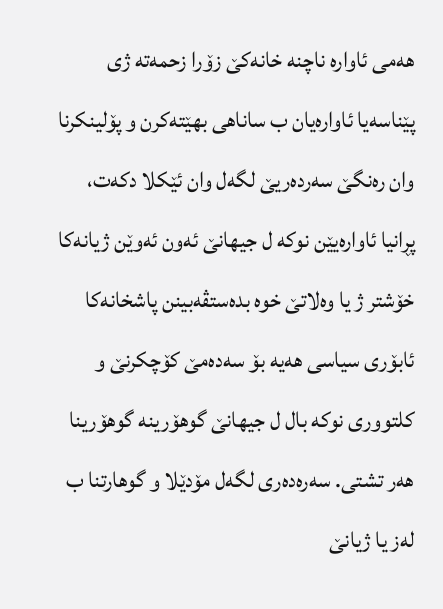هه‌مى ئاواره‌ ناچنه‌ خانه‌كێ زۆرا زحمه‌ته‌ ژى پێناسه‌یا ئاواره‌یان ب ساناهى بهێته‌كرن و پۆلینكرنا وان ره‌نگێ سه‌رده‌ریێ لگه‌ل وان ئێكلا دكه‌ت، پڕانیا ئاواره‌یێن نوكه‌ ل جیهانێ ئه‌ون ئه‌وێن ژیانه‌كا خۆشتر ژ یا وه‌لاتێ خوه‌ بده‌ستڤه‌بینن پاشخانه‌كا ئابۆرى سیاسى هه‌یه‌ بۆ سه‌ده‌مێ كۆچكرنێ و كلتوورى نوكه‌ بال ل جیهانێ گوهۆرینه‌ گوهۆرینا هه‌ر تشتى. سه‌ره‌ده‌رى لگه‌ل مۆدێلا و گوهارتنا ب له‌ز یا ژیانێ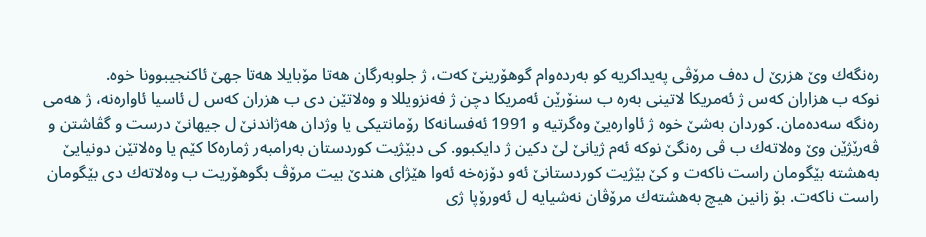ره‌نگه‌ك وێ هزرێ ل ده‌ف مرۆڤى په‌یداكریه‌ كو به‌رده‌وام گوهۆرینێ كه‌ت، ژ جلوبه‌رگان هه‌تا مۆبایلا هه‌تا جهێ ئاكنجیبوونا خوه‌.
نوكه‌ ب هزاران كه‌س ژ ئه‌مریكا لاتینى به‌ره‌ ب سنۆرێن ئه‌مریكا دچن ژ فه‌نزویللا و وه‌لاتێن دى ب هزران كه‌س ل ئاسیا ئاواره‌نه‌، ژ هه‌مى ره‌نگه‌ سه‌ده‌مان. كوردان به‌شێ خوه‌ ژ ئاواره‌یێ وه‌گرتیه‌ و 1991 ئه‌فسانه‌كا رۆمانتیكى یا وژدان هه‌ژاندنێ ل جیهانێ درست و گڤاشتن و ڤه‌رێژێن وێ وه‌لاته‌ك ب ڤى ره‌نگێ نوكه‌ ئه‌م ژیانێ لێ دكین ژ دایكبوو. كى دبێژیت كوردستان به‌رامبه‌ر ژماره‌كا كێم یا وه‌لاتێن دونیایێ به‌هشته‌ بێگومان راست ناكه‌ت و كێ بێژیت كوردستانێ ئه‌و دۆزه‌خه‌ ئه‌وا هێژاى هندێ بیت مرۆڤ بگوهۆریت ب وه‌لاته‌ك دى بێگومان راست ناكه‌ت. بۆ زانین هیچ به‌هشته‌ك مرۆڤان نه‌شیایه‌ ل ئه‌ورۆپا ژى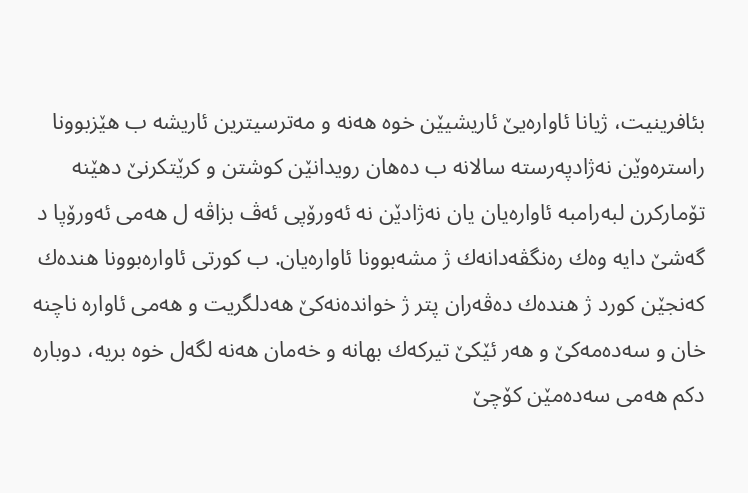بئافرینیت، ژیانا ئاواره‌یێ ئاریشیێن خوه‌ هه‌نه‌ و مه‌ترسیترین ئاریشه‌ ب هێزبوونا راستره‌وێن نه‌ژادپه‌رسته‌ سالانه‌ ب ده‌هان رویدانێن كوشتن و كرێتكرنێ دهێنه‌ تۆماركرن لبه‌رامبه‌ ئاواره‌یان یان نه‌ژادێن نه‌ ئه‌ورۆپى ئه‌ڤ بزاڤه‌ ل هه‌مى ئه‌ورۆپا د گه‌شێ دایه‌ وه‌ك ره‌نگڤه‌دانه‌ك ژ مشه‌بوونا ئاواره‌یان. ب كورتى ئاواره‌بوونا هنده‌ك كه‌نجێن كورد ژ هنده‌ك ده‌ڤه‌ران پتر ژ خوانده‌نه‌كێ هه‌دلگریت و هه‌مى ئاواره‌ ناچنه‌ خان و سه‌ده‌مه‌كێ و هه‌ر ئێكێ تیركه‌ك بهانه‌ و خه‌مان هه‌نه‌ لگه‌ل خوه‌ بریه‌، دوباره‌ دكم هه‌مى سه‌ده‌مێن كۆچێ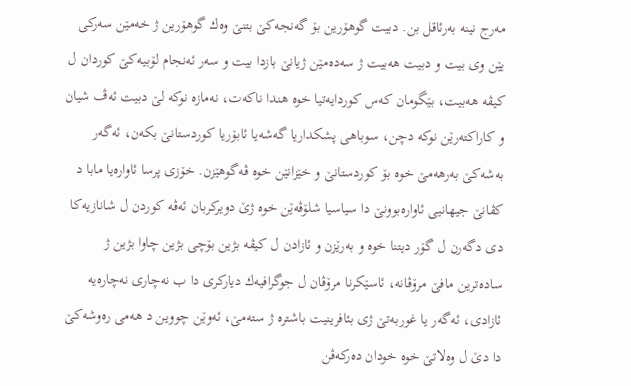مه‌رج نینه‌ به‌رئاقل بن. دبیت گوهۆرین بۆ گه‌نجه‌كێ بتنێ وه‌ك گوهۆرین ژ خه‌مێن سه‌ركى یێن وى بیت و دبیت هه‌بیت ژ سه‌ده‌مێن ژیانێ بازدا بیت و سه‌ر ئه‌نجام لۆبیه‌كێ كوردان ل كیڤه‌ هه‌بیت، بێگومان كه‌س كوردایه‌تیا خوه‌ هندا ناكه‌ت، نه‌مازه‌ نوكه‌ لێ دبیت ئه‌ڤ شیان و كاراكته‌رێن نوكه‌ دچن، سوباهى پشكداریا گه‌شه‌یا ئابۆریا كوردستانێ بكه‌ن، ئه‌گه‌ر به‌شه‌كێ به‌رهه‌مێ خوه‌ بۆ كوردستانێ و خێزانێن خوه‌ ڤه‌گوهێزن. خۆزى پرسا ئاواره‌یا مابا د كڤانێ جیهانیى ئاواره‌بوونێ دا سیاسیا شلۆڤه‌ێن خوه‌ ژێ دویركربان ئه‌ڤه‌ كوردن ل شانازیه‌كا دى دگه‌رن ل گۆر دیتنا خوه‌ و به‌رێزن و ئازادن ل كیڤه‌ بژین بۆچى بژین چاوا بژین ژ ساده‌ترین مافێ مرۆڤانه‌، ئاسێكرنا مرۆڤان ل جوگرافیه‌ك دیاركرى دا ب نه‌چارى نه‌چاره‌یه‌ ئازادى، ئه‌گه‌ر یا غوربه‌تێ ژى بئافرینیت باشتره‌ ژ سته‌مێ، ئه‌وێن چووین د هه‌مى ره‌وشه‌كێ دا دێ ل وه‌لاتێ خوه‌ خودان ده‌ركه‌ڤن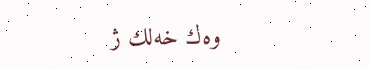وه‌ك خه‌لك ژ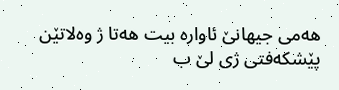هه‌مى جیهانێ ئاواره‌ بیت هه‌تا ژ وه‌لاتێن پێشكه‌فتى ژى لێ ب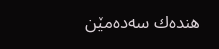هنده‌ك سه‌ده‌مێن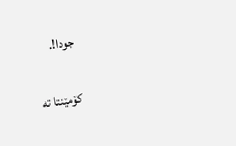جودا!.

کۆمێنتا تە